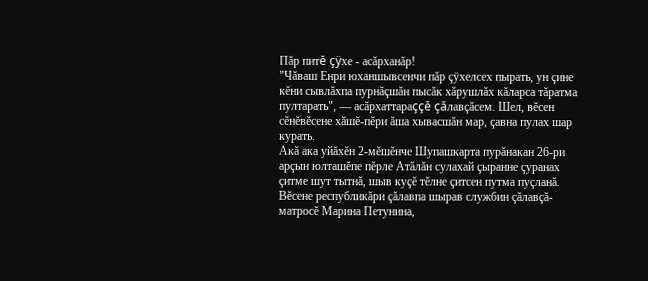Пăр питĕ çÿхе - асăрханăр!
"Чăваш Енри юханшывсенчи пăр çÿхелсех пырать, ун çине кĕни сывлăхпа пурнăçшăн пысăк хăрушлăх кăларса тăратма пултарать", — асăрхаттараççĕ çăлавçăсем. Шел, вĕсен сĕнĕвĕсене хăшĕ-пĕри ăша хывасшăн мар, çавна пулах шар курать.
Акă ака уйăхĕн 2-мĕшĕнче Шупашкарта пурăнакан 26-ри арçын юлташĕпе пĕрле Атăлăн сулахай çыранне çуранах çитме шут тытнă, шыв куçĕ тĕлне çитсен путма пуçланă. Вĕсене республикăри çăлавпа шырав службин çăлавçă-матросĕ Марина Петунина,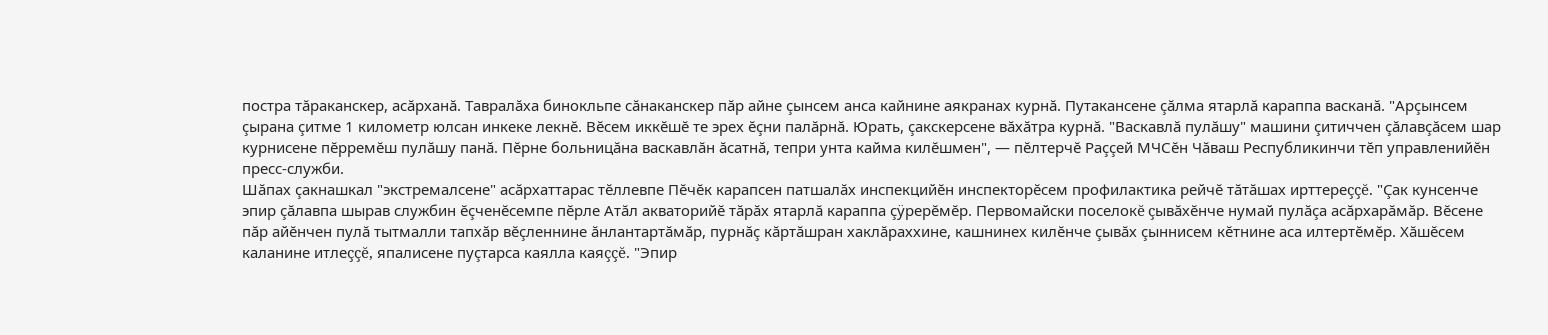постра тăраканскер, асăрханă. Тавралăха бинокльпе сăнаканскер пăр айне çынсем анса кайнине аякранах курнă. Путакансене çăлма ятарлă караппа васканă. "Арçынсем çырана çитме 1 километр юлсан инкеке лекнĕ. Вĕсем иккĕшĕ те эрех ĕçни палăрнă. Юрать, çакскерсене вăхăтра курнă. "Васкавлă пулăшу" машини çитиччен çăлавçăсем шар курнисене пĕрремĕш пулăшу панă. Пĕрне больницăна васкавлăн ăсатнă, тепри унта кайма килĕшмен", — пĕлтерчĕ Раççей МЧСĕн Чăваш Республикинчи тĕп управленийĕн пресс-служби.
Шăпах çакнашкал "экстремалсене" асăрхаттарас тĕллевпе Пĕчĕк карапсен патшалăх инспекцийĕн инспекторĕсем профилактика рейчĕ тăтăшах ирттереççĕ. "Çак кунсенче эпир çăлавпа шырав службин ĕçченĕсемпе пĕрле Атăл акваторийĕ тăрăх ятарлă караппа çÿрерĕмĕр. Первомайски поселокĕ çывăхĕнче нумай пулăçа асăрхарăмăр. Вĕсене пăр айĕнчен пулă тытмалли тапхăр вĕçленнине ăнлантартăмăр, пурнăç кăртăшран хаклăраххине, кашнинех килĕнче çывăх çыннисем кĕтнине аса илтертĕмĕр. Хăшĕсем каланине итлеççĕ, япалисене пуçтарса каялла каяççĕ. "Эпир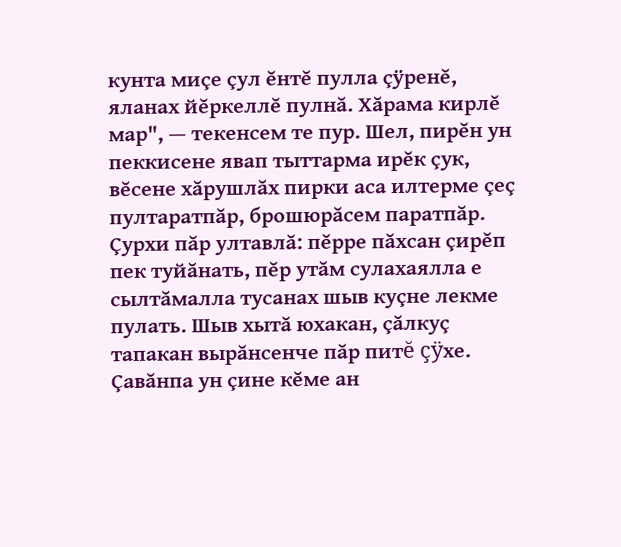кунта миçе çул ĕнтĕ пулла çÿренĕ, яланах йĕркеллĕ пулнă. Хăрама кирлĕ мар", — текенсем те пур. Шел, пирĕн ун пеккисене явап тыттарма ирĕк çук, вĕсене хăрушлăх пирки аса илтерме çеç пултаратпăр, брошюрăсем паратпăр. Çурхи пăр ултавлă: пĕрре пăхсан çирĕп пек туйăнать, пĕр утăм сулахаялла е сылтăмалла тусанах шыв куçне лекме пулать. Шыв хытă юхакан, çăлкуç тапакан вырăнсенче пăр питĕ çÿхе. Çавăнпа ун çине кĕме ан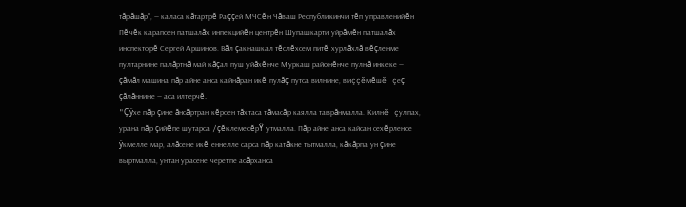тăрăшăр", — каласа кăтартрĕ Раççей МЧСĕн Чăваш Республикинчи тĕп управленийĕн Пĕчĕк карапсен патшалăх инпекцийĕн центрĕн Шупашкарти уйрăмĕн патшалăх инспекторĕ Сергей Аршинов. Вăл çакнашкал тĕслĕхсем питĕ хурлăхлă вĕçленме пултарнине палăртнă май кăçал пуш уйăхĕнче Муркаш районĕнче пулнă инкеке — çăмăл машина пăр айне анса кайнăран икĕ пулăç путса вилнине, виççĕмĕшĕ çеç çăлăннине — аса илтерчĕ.
"Çÿхе пăр çине ăнсăртран кĕрсен тăхтаса тăмасăр каялла таврăнмалла. Килнĕ çулпах, урана пăр çийĕпе шутарса /çĕклемесĕрŸ утмалла. Пăр айне анса кайсан сехĕрленсе ÿкмелле мар, алăсене икĕ еннелле сарса пăр катăкне тытмалла, кăкăрпа ун çине выртмалла, унтан урасене черетпе асăрханса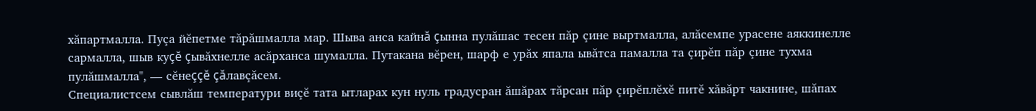хăпартмалла. Пуçа йĕпетме тăрăшмалла мар. Шыва анса кайнă çынна пулăшас тесен пăр çине выртмалла, алăсемпе урасене аяккинелле сармалла, шыв куçĕ çывăхнелле асăрханса шумалла. Путакана вĕрен, шарф е урăх япала ывăтса памалла та çирĕп пăр çине тухма пулăшмалла", — сĕнеççĕ çăлавçăсем.
Специалистсем сывлăш температури виçĕ тата ытларах кун нуль градусран ăшăрах тăрсан пăр çирĕплĕхĕ питĕ хăвăрт чакнине, шăпах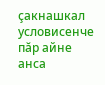çакнашкал условисенче пăр айне анса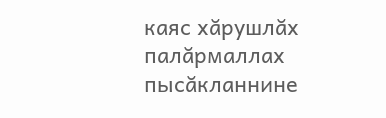каяс хăрушлăх палăрмаллах пысăкланнине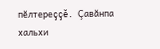пĕлтереççĕ. Çавăнпа хальхи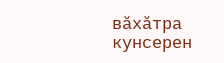вăхăтра кунсерен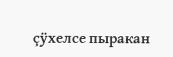çÿхелсе пыракан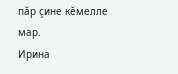пăр çине кĕмелле мар.
Ирина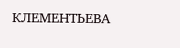КЛЕМЕНТЬЕВА